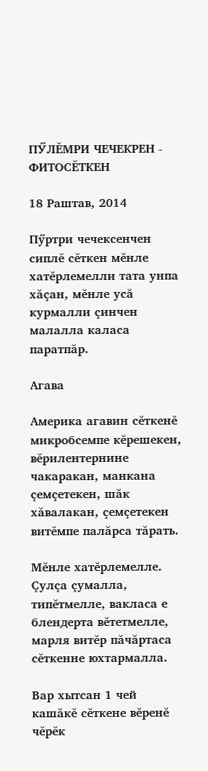ПӲЛĔМРИ ЧЕЧЕКРЕН - ФИТОСĔТКЕН

18 Раштав, 2014

Пӳртри чечексенчен сиплĕ сĕткен мĕнле хатĕрлемелли тата унпа хăçан, мĕнле усă курмалли çинчен малалла каласа паратпăр.

Агава

Америка агавин сĕткенĕ микробсемпе кĕрешекен, вĕрилентернине чакаракан, манкана çемçетекен, шăк хăвалакан, çемçетекен витĕмпе палăрса тăрать.

Мĕнле хатĕрлемелле. Çулçа çумалла, типĕтмелле, вакласа е блендерта вĕтетмелле, марля витĕр пăчăртаса сĕткенне юхтармалла.

Вар хытсан 1 чей кашăкĕ сĕткене вĕренĕ чĕрĕк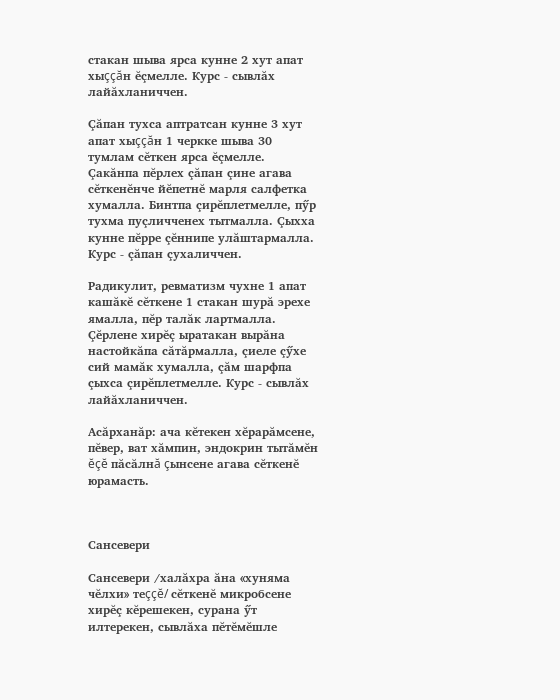стакан шыва ярса кунне 2 хут апат хыççăн ĕçмелле. Курс - сывлăх лайăхланиччен.

Çăпан тухса аптратсан кунне 3 хут апат хыççăн 1 черкке шыва 30 тумлам сĕткен ярса ĕçмелле. Çакăнпа пĕрлех çăпан çине агава сĕткенĕнче йĕпетнĕ марля салфетка хумалла. Бинтпа çирĕплетмелле, пӳр тухма пуçличченех тытмалла. Çыхха кунне пĕрре çĕннипе улăштармалла. Курс - çăпан çухаличчен.

Радикулит, ревматизм чухне 1 апат кашăкĕ сĕткене 1 стакан шурă эрехе ямалла, пĕр талăк лартмалла. Çĕрлене хирĕç ыратакан вырăна настойкăпа сăтăрмалла, çиеле çӳхе сий мамăк хумалла, çăм шарфпа çыхса çирĕплетмелле. Курс - сывлăх лайăхланиччен.

Асăрханăр: ача кĕтекен хĕрарăмсене, пĕвер, ват хăмпин, эндокрин тытăмĕн ĕçĕ пăсăлнă çынсене агава сĕткенĕ юрамасть.



Сансевери

Сансевери /халăхра ăна «хуняма чĕлхи» теççĕ/ сĕткенĕ микробсене хирĕç кĕрешекен, сурана ӳт илтерекен, сывлăха пĕтĕмĕшле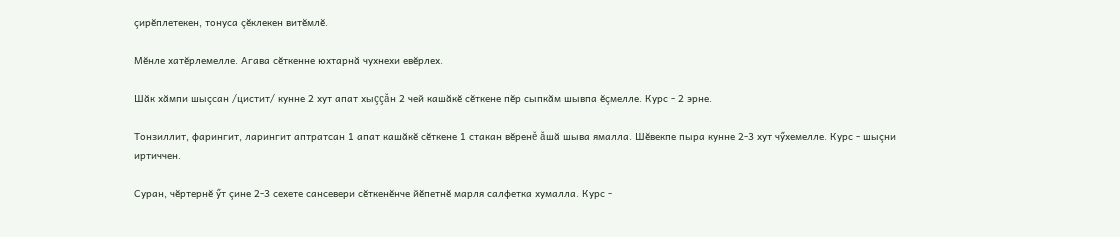çирĕплетекен, тонуса çĕклекен витĕмлĕ.

Мĕнле хатĕрлемелле. Агава сĕткенне юхтарнă чухнехи евĕрлех.

Шăк хăмпи шыçсан /цистит/ кунне 2 хут апат хыççăн 2 чей кашăкĕ сĕткене пĕр сыпкăм шывпа ĕçмелле. Курс - 2 эрне.

Тонзиллит, фарингит, ларингит аптратсан 1 апат кашăкĕ сĕткене 1 стакан вĕренĕ ăшă шыва ямалла. Шĕвекпе пыра кунне 2-3 хут чӳхемелле. Курс - шыçни иртиччен.

Суран, чĕртернĕ ӳт çине 2-3 сехете сансевери сĕткенĕнче йĕпетнĕ марля салфетка хумалла. Курс -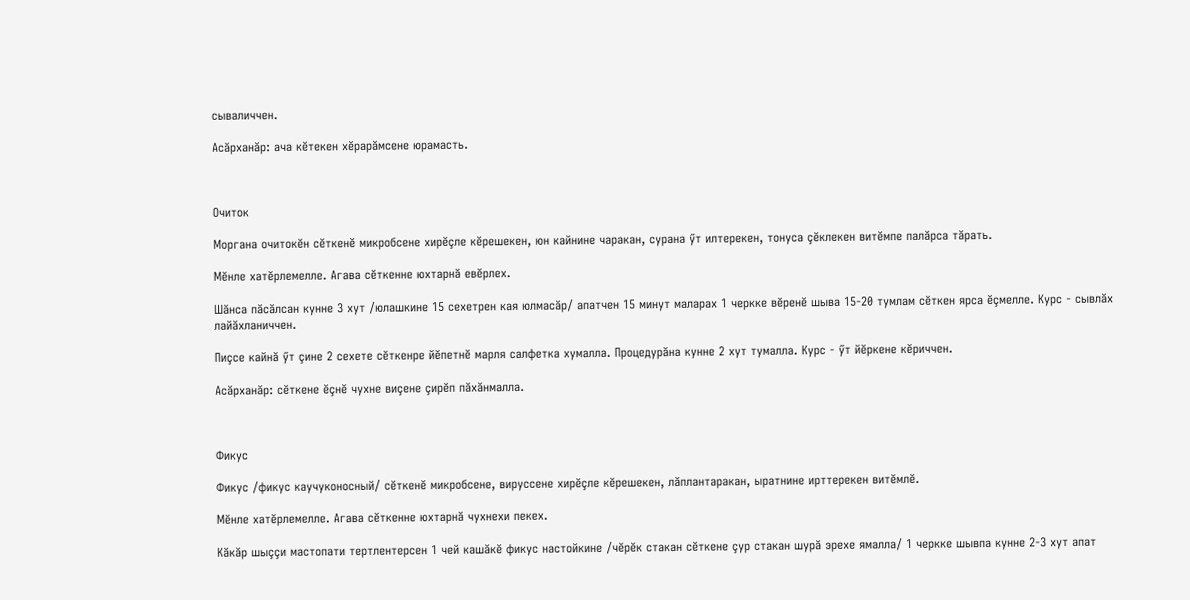сываличчен.

Асăрханăр: ача кĕтекен хĕрарăмсене юрамасть.



Очиток

Моргана очитокĕн сĕткенĕ микробсене хирĕçле кĕрешекен, юн кайнине чаракан, сурана ӳт илтерекен, тонуса çĕклекен витĕмпе палăрса тăрать.

Мĕнле хатĕрлемелле. Агава сĕткенне юхтарнă евĕрлех.

Шăнса пăсăлсан кунне 3 хут /юлашкине 15 сехетрен кая юлмасăр/ апатчен 15 минут маларах 1 черкке вĕренĕ шыва 15-20 тумлам сĕткен ярса ĕçмелле. Курс - сывлăх лайăхланиччен.

Пиçсе кайнă ӳт çине 2 сехете сĕткенре йĕпетнĕ марля салфетка хумалла. Процедурăна кунне 2 хут тумалла. Курс - ӳт йĕркене кĕриччен.

Асăрханăр: сĕткене ĕçнĕ чухне виçене çирĕп пăхăнмалла.



Фикус

Фикус /фикус каучуконосный/ сĕткенĕ микробсене, вируссене хирĕçле кĕрешекен, лăплантаракан, ыратнине ирттерекен витĕмлĕ.

Мĕнле хатĕрлемелле. Агава сĕткенне юхтарнă чухнехи пекех.

Кăкăр шыççи мастопати тертлентерсен 1 чей кашăкĕ фикус настойкине /чĕрĕк стакан сĕткене çур стакан шурă эрехе ямалла/ 1 черкке шывпа кунне 2-3 хут апат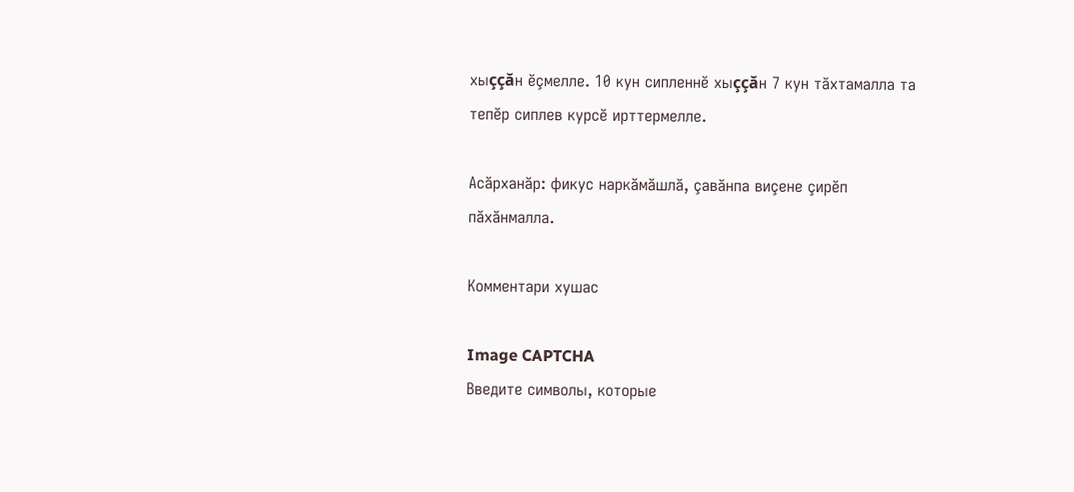хыççăн ĕçмелле. 10 кун сипленнĕ хыççăн 7 кун тăхтамалла та тепĕр сиплев курсĕ ирттермелле.

Асăрханăр: фикус наркăмăшлă, çавăнпа виçене çирĕп пăхăнмалла.

Комментари хушас

Image CAPTCHA
Введите символы, которые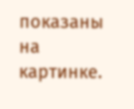показаны на картинке.